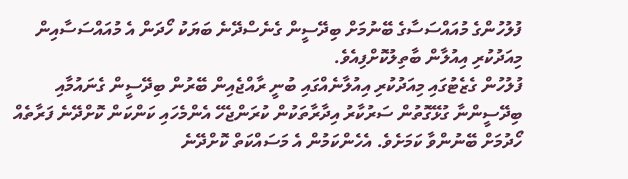ފުލުހުންގެ މުއައްސަސާގެ ބޭނުމަށް ބިދޭސީން ގެނެސްދޭނެ ބަޔަކު ހޯދަން އެ މުއައްސަސާއިން މިއަދުކުރި އިއުލާން ބާތިލުކޮށްފިއެވެ.
ފުލުހުން ގެޒެޓުގައި މިއަދުކުރި އިއުލާނެއްގައި ބުނީ ރާއްޖެއިން ބޭރުން ބިދޭސީން ގެނައުމާއި ބިދޭސީންނާ ގުޅޭގޮތުން ސަރުކާރު އިދާރާތަކުން ކުރަންޖެހޭ އެންމެހައި ކަންކަން ކޮށްދޭނެ ފަރާތެއް ހޯދުމަށް ބޭނުންވާ ކަމަށެވެ. އެހެންކަމުން އެ މަސައްކަތް ކޮށްދޭނެ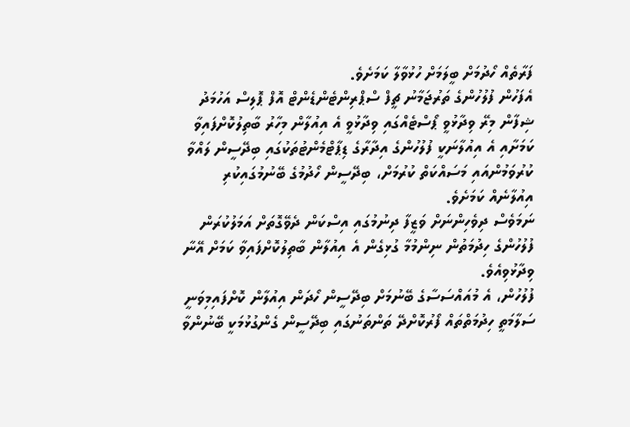ފަރާތެއް ހޯދުމަށް ބީލަމަށް ހުޅުވާލާ ކަމަށެވެ.
އެފަހުން ފުލުހުންގެ ތަރުޖަމާނު ޗީފް ސްޕްރިންޓެންޑެންޓް އޮފް ޕޮލިސް އަހުމަދު ޝިފާން މިރޭ ވިދާޅުވީ ޕޯސްޓެއްގައި ވިދާޅުވީ އެ އިއުލާން މިހާރު ބާތިލުކޮށްފައިވާ ކަމަށާއި އެ އިއުލާނަކީ ފުލުހުންގެ އިދާރާގެ ޑިޕާޓްމެންޓުތަކުގައި ބިދޭސީން ލައްވާ ކުރުވަމުންއައި މަސައްކަތް ކުރުމަށް، ބިދޭސީން ހޯދުމުގެ ބޭނުމުގައިކުރި އިއުލާނެއް ކަމަށެވެ.
ނަމަވެސް ދިވެހިންނަށް ވަޒީފާ ދިނުމުގައި އިސްކަން ދެވޭގޮތަށް އަމަލުކުރަން ފުލުހުންގެ ހިދުމަތުން ނިންމުމާ ގުޅިގެން އެ އިއުލާން ބާތިލުކޮށްފައިވާ ކަމަށް އޭނާ ވިދާޅުވިއެވެ.
ފުލުހުން، އެ މުއައްސަސާގެ ބޭނުމަށް ބިދޭސީން ހޯދަން އިއުލާން ކޮށްފައިމިވަނީ ސަލާމަތީ ހިދުމަތްތައް ފޯރުކޮށްދޭ ތަންތަނުގައި ބިދޭސީން ގެންގުޅުމަކީ ބޭނުންވާ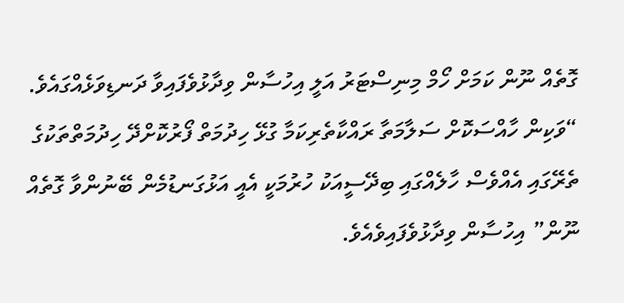ގޮތެއް ނޫން ކަމަށް ހޯމް މިނިސްޓަރު އަލީ އިހުސާން ވިދާޅުވެފައިވާ ދަނޑިވަޅެއްގައެވެ.
“ވަކިން ހާއްސަކޮށް ސަލާމަތާ ރައްކާތެރިކަމާ ގުޅޭ ހިދުމަތް ފޯރުކޮށްދޭ ހިދުމަތްތަކުގެ ތެރޭގައި އެއްވެސް ހާލެއްގައި ބިދޭސީއަކު ހުރުމަކީ އެއީ އަޅުގަނޑުމެން ބޭނުންވާ ގޮތެއް ނޫން” އިހުސާން ވިދާޅުވެފައިވެއެވެ.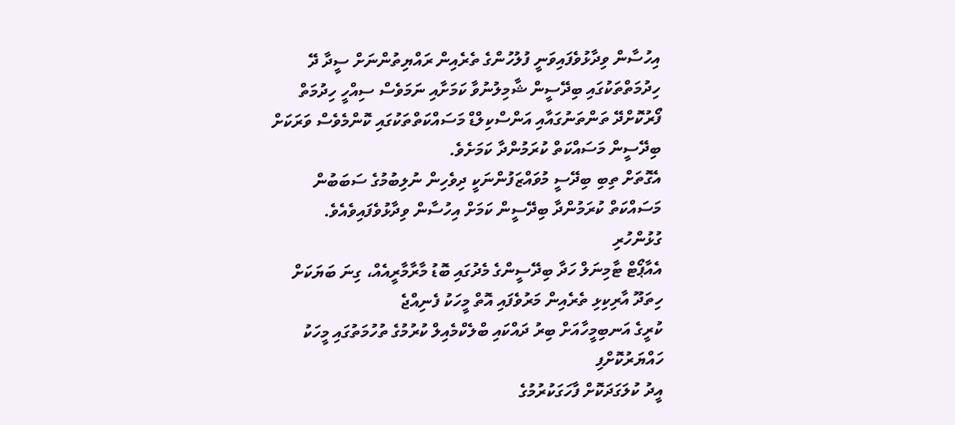އިހުސާން ވިދާޅުވެފައިވަނީ ފުލުހުންގެ ތެރެއިން ރައްޔިތުންނަށް ސީދާ ދޭ ހިދުމަތްތަކުގައި ބިދޭސީން ޝާމިލުނުވާ ކަމަށާއި ނަމަވެސް ސިއްހީ ހިދުމަތް ފޯރުކޮށްދޭ ތަންތަނުގައާއި އަންސްކިލްޑް މަސައްކަތްތަކުގައި ކޮންމެވެސް ވަރަކަށް ބިދޭސީން މަސައްކަތް ކުރަމުންދާ ކަމަށެވެ.
އެގޮތަށް ތިބި ބިދޭސީ މުވައްޒަފުންނަކީ ދިވެހިން ނުލިބުމުގެ ސަބަބުން މަސައްކަތް ކުރަމުންދާ ބިދޭސީން ކަމަށް އިހުސާން ވިދާޅުވެފައިވެއެވެ.
ގުޅުންހުރި
އެއާޕޯޓް ޓާމިނަލް ހަދާ ބިދޭސީންގެ މެދުގައި ބޮޑު މާރާމާރީއެއް، ގިނަ ބަޔަކަށް
ހިތަދޫ އާރިކިޅި ތެރެއިން މަރުވެފައި އޮތް މީހަކު ފެނިއްޖެ
ކުރީގެ އަނބިމީހާއަށް ބިރު ދައްކައި ބްލެކްމެއިލް ކުރުމުގެ ތުހުމަތުގައި މީހަކު ހައްޔަރުކޮށްފި
އީދު ކުލަގަދަކޮށް ފާހަގަކުރުމުގެ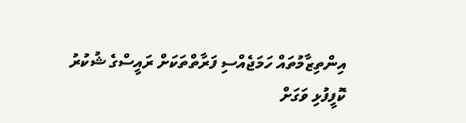އިންތިޒާމުތައް ހަމަޖެއްސި ފަރާތްތަކަށް ރައީސްގެ ޝުކުރު
ކޮފީފުޅި ވަގަށް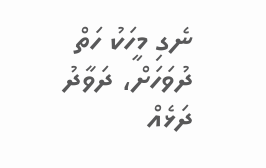ނެގި މީހަކު ހަތް ދުވަހަށް، ދަވާދު ދަޅެއް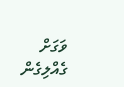ވަގަށް
ގެއްލިގެން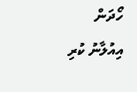ހޯދަން އިއުލާނު ކުރި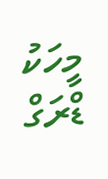މީހަކު ޑްރަގް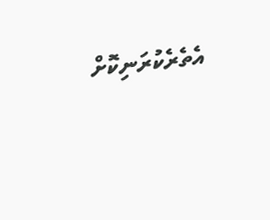އެތެރެކުރަނިކޮށް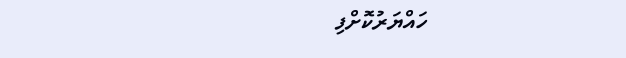ހައްޔަރުކޮށްފި